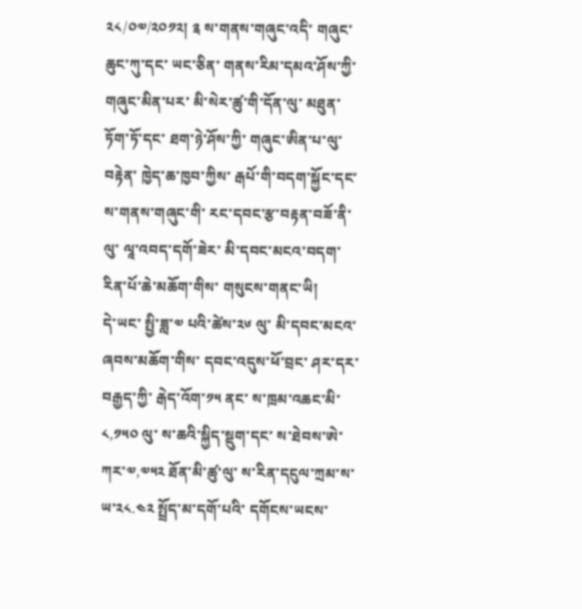༢༨/༠༧/༢༠༡༢། ༉ ས་གནས་གཞུང་འདི་ གཞུང་ཆུང་ཀུ་དང་ ཡང་ཅིན་ གནས་རིམ་དམའ་ཤོས་ཀྱི་ གཞུང་མིན་པར་ མི་སེར་ཚུ་གི་དོན་ལུ་ མཐུན་ཏོག་ཏོ་དང་ ཐག་ཉེ་ཤོས་ཀྱི་ གཞུང་ཨིན་པ་ལུ་བརྟེན་ ཁྱེད་ཆ་ཁྱབ་ཀྱིས་ རྒཔོ་གི་བདག་སྐྱོང་དང་ ས་གནས་གཞུང་གི་ རང་དབང་རྩ་བརྟན་བཟོ་ནི་ལུ་ ལཱ་འབད་དགོ་ཟེར་ མི་དབང་མངའ་བདག་རིན་པོ་ཆེ་མཆོག་གིས་ གསུངས་གནང་ཡི།
དེ་ཡང་ སྤྱི་ཟླ་༧ པའི་ཚེས་༢༦ ལུ་ མི་དབང་མངའ་ཞབས་མཆོག་གིས་ དབང་འདུས་ཕོ་བྲང་ ཤར་དར་བརྒྱད་ཀྱི་ རྒེད་འོག་༡༥ ནང་ ས་ཁྲམ་འཆང་མི་༨,༡༥༠ ལུ་ ས་ཆའི་སྐྱིད་སྡུག་དང་ ས་ཐེབས་ཨེ་ཀར་༧,༧༥༢ ཐོན་མི་ཚུ་ལུ་ ས་རིན་དངུལ་ཀྲམ་ས་ཡ་༢༨.༤༢ སྤྲོད་མ་དགོ་པའི་ དགོངས་ཡངས་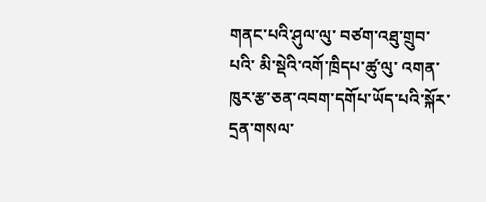གནང་པའི་ཤུལ་ལུ་ བཙག་འཐུ་གྲུབ་པའི་ མི་སྡེའི་འགོ་ཁྲིདཔ་ཚུ་ལུ་ འགན་ཁུར་རྩ་ཅན་འབག་དགོཔ་ཡོད་པའི་སྐོར་ དྲན་གསལ་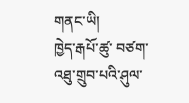གནང་ཡི།
ཁྱེད་རྒཔོ་ཚུ་ བཙག་འཐུ་གྲུབ་པའི་ཤུལ་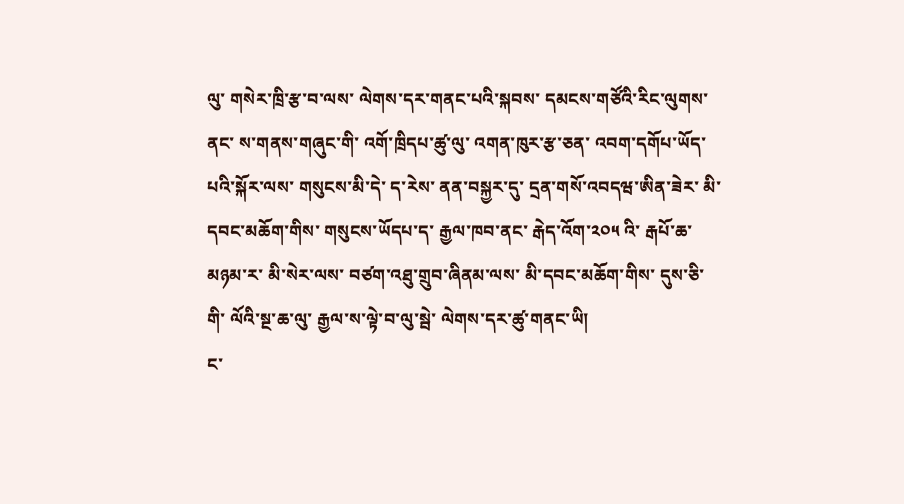ལུ་ གསེར་ཁྲི་རྩ་བ་ལས་ ལེགས་དར་གནང་པའི་སྐབས་ དམངས་གཙོའི་རིང་ལུགས་ནང་ ས་གནས་གཞུང་གི་ འགོ་ཁྲིདཔ་ཚུ་ལུ་ འགན་ཁུར་རྩ་ཅན་ འབག་དགོཔ་ཡོད་པའི་སྐོར་ལས་ གསུངས་མི་དེ་ ད་རེས་ ནན་བསྐྱར་དུ་ དྲན་གསོ་འབདཝ་ཨིན་ཟེར་ མི་དབང་མཆོག་གིས་ གསུངས་ཡོདཔ་ད་ རྒྱལ་ཁབ་ནང་ རྒེད་འོག་༢༠༥ འི་ རྒཔོ་ཆ་མཉམ་ར་ མི་སེར་ལས་ བཙག་འཐུ་གྲུབ་ཞིནམ་ལས་ མི་དབང་མཆོག་གིས་ དུས་ཅི་གི་ ལོའི་སྔ་ཆ་ལུ་ རྒྱལ་ས་ལྟེ་བ་ལུ་སྦེ་ ལེགས་དར་ཚུ་གནང་ཡི།
ང་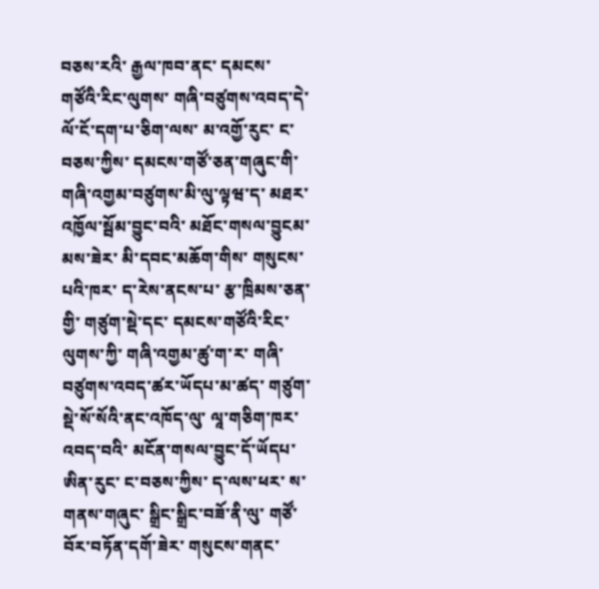བཅས་རའི་ རྒྱལ་ཁབ་ནང་ དམངས་གཙོའི་རིང་ལུགས་ གཞི་བཙུགས་འབད་དེ་ ལོ་ངོ་དག་པ་ཅིག་ལས་ མ་འགྱོ་རུང་ ང་བཅས་ཀྱིས་ དམངས་གཙོ་ཅན་གཞུང་གི་ གཞི་འགྱམ་བཙུགས་མི་ལུ་ལྟཝ་ད་ མཐར་འཁྱོལ་སྦོམ་བྱུང་བའི་ མཐོང་གསལ་བྱུངམ་མས་ཟེར་ མི་དབང་མཆོག་གིས་ གསུངས་པའི་ཁར་ ད་རེས་ནངས་པ་ རྩ་ཁྲིམས་ཅན་གྱི་ གཙུག་སྡེ་དང་ དམངས་གཙོའི་རིང་ལུགས་ཀྱི་ གཞི་འགྱམ་ཚུ་ག་ར་ གཞི་བཙུགས་འབད་ཚར་ཡོདཔ་མ་ཚད་ གཙུག་སྡེ་སོ་སོའི་ནང་འཁོད་ལུ་ ལཱ་གཅིག་ཁར་འབད་བའི་ མངོན་གསལ་བྱུང་དོ་ཡོདཔ་ཨིན་རུང་ ང་བཅས་ཀྱིས་ ད་ལས་ཕར་ ས་གནས་གཞུང་ སྒྲིང་སྒྲིང་བཟོ་ནི་ལུ་ གཙོ་བོར་བཏོན་དགོ་ཟེར་ གསུངས་གནང་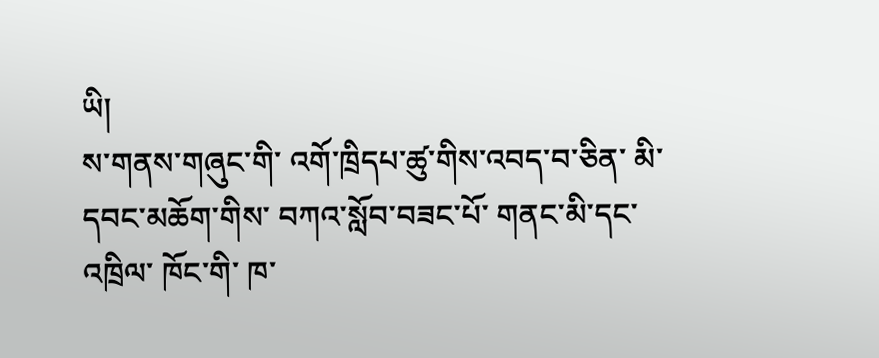ཡི།
ས་གནས་གཞུང་གི་ འགོ་ཁྲིདཔ་ཚུ་གིས་འབད་བ་ཅིན་ མི་དབང་མཆོག་གིས་ བཀའ་སློབ་བཟང་པོ་ གནང་མི་དང་འཁྲིལ་ ཁོང་གི་ ཁ་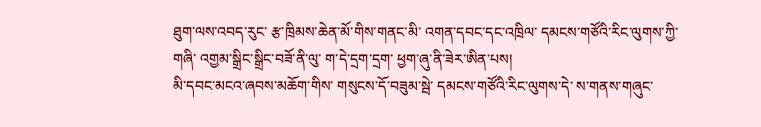ཐུག་ལས་འབད་རུང་ རྩ་ཁྲིམས་ཆེན་མོ་གིས་གནང་མི་ འགན་དབང་དང་འཁྲིལ་ དམངས་གཙོའི་རིང་ལུགས་ཀྱི་ གཞི་ འགྱམ་སྒྲིང་སྒྲིང་བཟོ་ནི་ལུ་ ག་དེ་དྲག་དྲག་ ཕྱག་ཞུ་ནི་ཟེར་ཨིན་པས།
མི་དབང་མངའ་ཞབས་མཆོག་གིས་ གསུངས་དོ་བཟུམ་སྦེ་ དམངས་གཙོའི་རིང་ལུགས་དེ་ ས་གནས་གཞུང་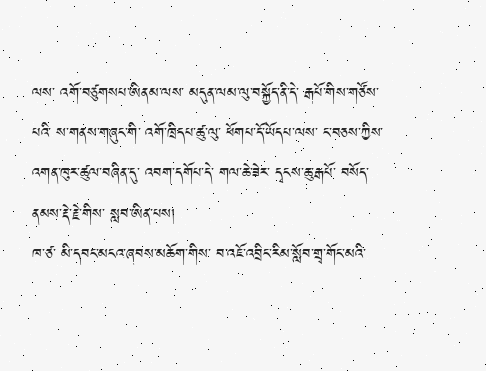ལས་ འགོ་བཙུགསཔ་ཨིནམ་ལས་ མདུན་ལམ་ལུ་བསྐྱོད་ནི་དེ་ རྒཔོ་གིས་གཙོས་པའི་ ས་གནས་གཞུང་གི་ འགོ་ཁྲིདཔ་ཚུ་ལུ་ ཕོགཔ་དོ་ཡོདཔ་ལས་ ང་བཅས་ཀྱིས་ འགན་ཁུར་ཚུལ་བཞིན་དུ་ འབག་དགོཔ་དེ་ གལ་ཆེ་ཟེར་ དྭངས་ཆུ་རྒཔོ་ བསོད་ནམས་རྡེ་རྗེ་གིས་ སླབ་ཨིན་པས།
ཁ་ཙ་ མི་དབང་མངའ་ཞབས་མཆོག་གིས་ བ་འཇོ་འབྲིང་རིམ་སློབ་གྲྭ་གོང་མའི་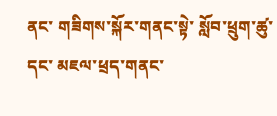ནང་ གཟིགས་སྐོར་གནང་སྟེ་ སློབ་ཕྲུག་ཚུ་དང་ མཇལ་ཕྲད་གནང་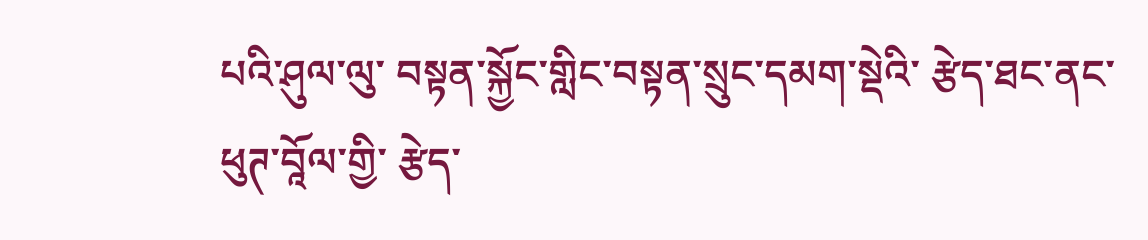པའི་ཤུལ་ལུ་ བསྟན་སྐྱོང་གླིང་བསྟན་སྲུང་དམག་སྡེའི་ རྩེད་ཐང་ནང་ ཕུཊ་བཱོལ་གྱི་ རྩེད་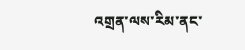འགྲན་ལས་རིམ་ནང་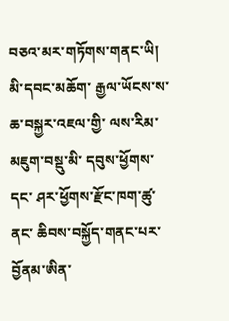བཅའ་མར་གཏོགས་གནང་ཡི།
མི་དབང་མཆོག་ རྒྱལ་ཡོངས་ས་ཆ་བསྐྱར་འཇལ་གྱི་ ལས་རིམ་མཇུག་བསྡུ་མི་ དབུས་ཕྱོགས་དང་ ཤར་ཕྱོགས་རྫོང་ཁག་ཚུ་ནང་ ཆིབས་བསྐྱོད་གནང་པར་ བྱོནམ་ཨིན་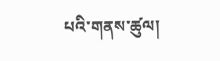པའི་གནས་ཚུལ།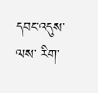དབང་འདུས་ལས་ རིག་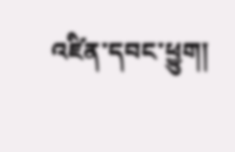འཛིན་དབང་ཕྱུག།